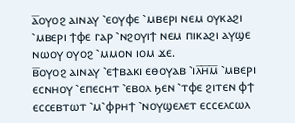ⲁ̅ⲟⲩⲟϩ ⲁⲓⲛⲁⲩ ⳿ⲉⲟⲩⲫⲉ ⳿ⲙⲃⲉⲣⲓ ⲛⲉⲙ ⲟⲩⲕⲁϩⲓ ⳿ⲙⲃⲉⲣⲓ ϯⲫⲉ ⲅⲁⲣ ⳿ⲛϩⲟⲩⲓϯ ⲛⲉⲙ ⲡⲓⲕⲁϩⲓ ⲁⲩϣⲉ ⲛⲱⲟⲩ ⲟⲩⲟϩ ⳿ⲙⲙⲟⲛ ⲓⲟⲙ ϫⲉ.
ⲃ̅ⲟⲩⲟϩ ⲁⲓⲛⲁⲩ ⳿ⲉϯⲃⲁⲕⲓ ⲉⲑⲟⲩⲁⲃ ⳿ⲓⲗ̅ⲏ̅ⲙ̅ ⳿ⲙⲃⲉⲣⲓ ⲉⲥⲛⲏⲟⲩ ⳿ⲉⲡⲉⲥⲏⲧ ⳿ⲉⲃⲟⲗ ϧⲉⲛ ⳿ⲧⲫⲉ ϩⲓⲧⲉⲛ ⲫϯ ⲉⲥⲥⲉⲃⲧⲱⲧ ⳿ⲙ⳿ⲫⲣⲏϯ ⳿ⲛⲟⲩϣⲉⲗⲉⲧ ⲉⲥⲥⲉⲗⲥⲱⲗ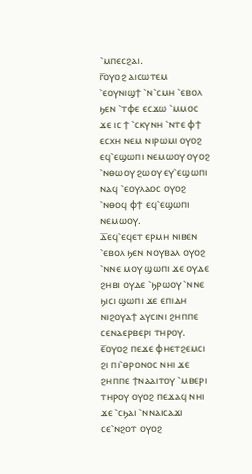⳿ⲙⲡⲉⲥϩⲁⲓ.
ⲅ̅ⲟⲩⲟϩ ⲁⲓⲥⲱⲧⲉⲙ ⳿ⲉⲟⲩⲛⲓϣϯ ⳿ⲛ⳿ⲥⲙⲏ ⳿ⲉⲃⲟⲗ ϧⲉⲛ ⳿ⲧⲫⲉ ⲉⲥϫⲱ ⳿ⲙⲙⲟⲥ ϫⲉ ⲓⲥ ϯ ⳿ⲥⲕⲩⲛⲏ ⳿ⲛⲧⲉ ⲫϯ ⲉⲥⲭⲏ ⲛⲉⲙ ⲛⲓⲣⲱⲙⲓ ⲟⲩⲟϩ ⲉϥ⳿ⲉϣⲱⲡⲓ ⲛⲉⲙⲱⲟⲩ ⲟⲩⲟϩ ⳿ⲛⲑⲱⲟⲩ ϩⲱⲟⲩ ⲉⲩ⳿ⲉϣⲱⲡⲓ ⲛⲁϥ ⳿ⲉⲟⲩⲗⲁⲟⲥ ⲟⲩⲟϩ ⳿ⲛⲑⲟϥ ⲫϯ ⲉϥ⳿ⲉϣⲱⲡⲓ ⲛⲉⲙⲱⲟⲩ.
ⲇ̅ⲉϥ⳿ⲉϥⲉⲧ ⲉⲣⲙⲏ ⲛⲓⲃⲉⲛ ⳿ⲉⲃⲟⲗ ϧⲉⲛ ⲛⲟⲩⲃⲁⲗ ⲟⲩⲟϩ ⳿ⲛⲛⲉ ⲙⲟⲩ ϣⲱⲡⲓ ϫⲉ ⲟⲩⲇⲉ ϩⲏⲃⲓ ⲟⲩⲇⲉ ⳿ϧⲣⲱⲟⲩ ⳿ⲛⲛⲉ ϧⲓⲥⲓ ϣⲱⲡⲓ ϫⲉ ⲉⲡⲓⲇⲏ ⲛⲓϩⲟⲩⲁϯ ⲁⲩⲥⲓⲛⲓ ϩⲏⲡⲡⲉ ⲥⲉⲛⲁⲉⲣⲃⲉⲣⲓ ⲧⲏⲣⲟⲩ.
ⲉ̅ⲟⲩⲟϩ ⲡⲉϫⲉ ⲫⲏⲉⲧϩⲉⲙⲥⲓ ϩⲓ ⲡⲓ⳿ⲑⲣⲟⲛⲟⲥ ⲛⲏⲓ ϫⲉ ϩⲏⲡⲡⲉ ϯⲛⲁⲁⲓⲧⲟⲩ ⳿ⲙⲃⲉⲣⲓ ⲧⲏⲣⲟⲩ ⲟⲩⲟϩ ⲡⲉϫⲁϥ ⲛⲏⲓ ϫⲉ ⳿ⲥϧⲁⲓ ⳿ⲛⲛⲁⲓⲥⲁϫⲓ ⲥⲉ⳿ⲛϩⲟⲧ ⲟⲩⲟϩ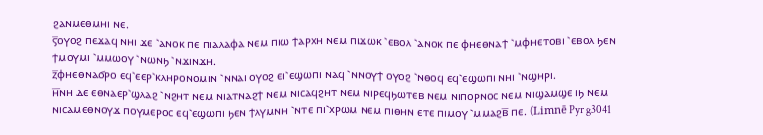ϩⲁⲛⲙⲉⲑⲙⲏⲓ ⲛⲉ.
ⲋ̅ⲟⲩⲟϩ ⲡⲉϫⲁϥ ⲛⲏⲓ ϫⲉ ⳿ⲁⲛⲟⲕ ⲡⲉ ⲡⲓⲁⲗⲁⲫⲁ ⲛⲉⲙ ⲡⲓⲱ ϯⲁⲣⲭⲏ ⲛⲉⲙ ⲡⲓϫⲱⲕ ⳿ⲉⲃⲟⲗ ⳿ⲁⲛⲟⲕ ⲡⲉ ⲫⲏⲉⲑⲛⲁϯ ⳿ⲙⲫⲏⲉⲧⲟⲃⲓ ⳿ⲉⲃⲟⲗ ϧⲉⲛ ϯⲙⲟⲩⲙⲓ ⳿ⲙⲙⲱⲟⲩ ⳿ⲛⲱⲛϧ ⳿ⲛϫⲓⲛϫⲏ.
ⲍ̅ⲫⲏⲉⲑⲛⲁϭⲣⲟ ⲉϥ⳿ⲉⲉⲣ⳿ⲕⲗⲏⲣⲟⲛⲟⲙⲓⲛ ⳿ⲛⲛⲁⲓ ⲟⲩⲟϩ ⲉⲓ⳿ⲉϣⲱⲡⲓ ⲛⲁϥ ⳿ⲛⲛⲟⲩϯ ⲟⲩⲟϩ ⳿ⲛⲑⲟϥ ⲉϥ⳿ⲉϣⲱⲡⲓ ⲛⲏⲓ ⳿ⲛϣⲏⲣⲓ.
ⲏ̅ⲛⲏ ⲇⲉ ⲉⲑⲛⲁⲉⲣ⳿ϣⲗⲁϩ ⳿ⲛϩⲏⲧ ⲛⲉⲙ ⲛⲓⲁⲧⲛⲁϩϯ ⲛⲉⲙ ⲛⲓⲥⲁϥϩⲏⲧ ⲛⲉⲙ ⲛⲓⲣⲉϥϧⲱⲧⲉⲃ ⲛⲉⲙ ⲛⲓⲡⲟⲣⲛⲟⲥ ⲛⲉⲙ ⲛⲓϣⲁⲙϣⲉ ⲓϧ ⲛⲉⲙ ⲛⲓⲥⲁⲙⲉⲑⲛⲟⲩϫ ⲡⲟⲩⲙⲉⲣⲟⲥ ⲉϥ⳿ⲉϣⲱⲡⲓ ϧⲉⲛ ϯⲗⲩⲙⲛⲏ ⳿ⲛⲧⲉ ⲡⲓ⳿ⲭⲣⲱⲙ ⲛⲉⲙ ⲡⲓⲑⲏⲛ ⲉⲧⲉ ⲡⲓⲙⲟⲩ ⳿ⲙⲙⲁϩⲃ̅ ⲡⲉ. (Limnē Pyr g3041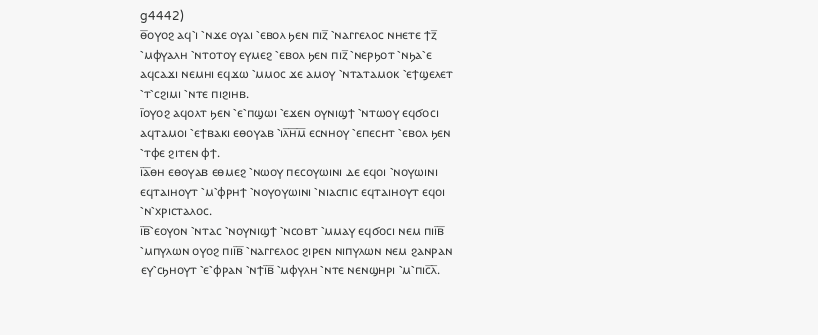g4442)
ⲑ̅ⲟⲩⲟϩ ⲁϥ⳿ⲓ ⳿ⲛϫⲉ ⲟⲩⲁⲓ ⳿ⲉⲃⲟⲗ ϧⲉⲛ ⲡⲓⲍ̅ ⳿ⲛⲁⲅⲅⲉⲗⲟⲥ ⲛⲏⲉⲧⲉ ϯⲍ̅ ⳿ⲙⲫⲩⲁⲗⲏ ⳿ⲛⲧⲟⲧⲟⲩ ⲉⲩⲙⲉϩ ⳿ⲉⲃⲟⲗ ϧⲉⲛ ⲡⲓⲍ̅ ⳿ⲛⲉⲣϧⲟⲧ ⳿ⲛϧⲁ⳿ⲉ ⲁϥⲥⲁϫⲓ ⲛⲉⲙⲏⲓ ⲉϥϫⲱ ⳿ⲙⲙⲟⲥ ϫⲉ ⲁⲙⲟⲩ ⳿ⲛⲧⲁⲧⲁⲙⲟⲕ ⳿ⲉϯϣⲉⲗⲉⲧ ⳿ⲧ⳿ⲥϩⲓⲙⲓ ⳿ⲛⲧⲉ ⲡⲓϩⲓⲏⲃ.
ⲓ̅ⲟⲩⲟϩ ⲁϥⲟⲗⲧ ϧⲉⲛ ⳿ⲉ⳿ⲡϣⲱⲓ ⳿ⲉϫⲉⲛ ⲟⲩⲛⲓϣϯ ⳿ⲛⲧⲱⲟⲩ ⲉϥϭⲟⲥⲓ ⲁϥⲧⲁⲙⲟⲓ ⳿ⲉϯⲃⲁⲕⲓ ⲉⲑⲟⲩⲁⲃ ⳿ⲓⲗ̅ⲏ̅ⲙ̅ ⲉⲥⲛⲏⲟⲩ ⳿ⲉⲡⲉⲥⲏⲧ ⳿ⲉⲃⲟⲗ ϧⲉⲛ ⳿ⲧⲫⲉ ϩⲓⲧⲉⲛ ⲫϯ.
ⲓ̅ⲁ̅ⲑⲏ ⲉⲑⲟⲩⲁⲃ ⲉⲑⲙⲉϩ ⳿ⲛⲱⲟⲩ ⲡⲉⲥⲟⲩⲱⲓⲛⲓ ⲇⲉ ⲉϥⲟⲓ ⳿ⲛⲟⲩⲱⲓⲛⲓ ⲉϥⲧⲁⲓⲏⲟⲩⲧ ⳿ⲙ⳿ⲫⲣⲏϯ ⳿ⲛⲟⲩⲟⲩⲱⲓⲛⲓ ⳿ⲛⲓⲁⲥⲡⲓⲥ ⲉϥⲧⲁⲓⲏⲟⲩⲧ ⲉϥⲟⲓ ⳿ⲛ⳿ⲭⲣⲓⲥⲧⲁⲗⲟⲥ.
ⲓ̅ⲃ̅⳿ⲉⲟⲩⲟⲛ ⳿ⲛⲧⲁⲥ ⳿ⲛⲟⲩⲛⲓϣϯ ⳿ⲛⲥⲟⲃⲧ ⳿ⲙⲙⲁⲩ ⲉϥϭⲟⲥⲓ ⲛⲉⲙ ⲡⲓⲓ̅ⲃ̅ ⳿ⲙⲡⲩⲗⲱⲛ ⲟⲩⲟϩ ⲡⲓⲓ̅ⲃ̅ ⳿ⲛⲁⲅⲅⲉⲗⲟⲥ ϩⲓⲣⲉⲛ ⲛⲓⲡⲩⲗⲱⲛ ⲛⲉⲙ ϩⲁⲛⲣⲁⲛ ⲉⲩ⳿ⲥϧⲏⲟⲩⲧ ⳿ⲉ⳿ⲫⲣⲁⲛ ⳿ⲛϯⲓ̅ⲃ̅ ⳿ⲙⲫⲩⲗⲏ ⳿ⲛⲧⲉ ⲛⲉⲛϣⲏⲣⲓ ⳿ⲙ⳿ⲡⲓⲥ̅ⲗ̅.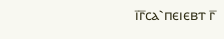ⲓ̅ⲅ̅ⲥⲁ⳿ⲡⲉⲓⲉⲃⲧ ⲅ̅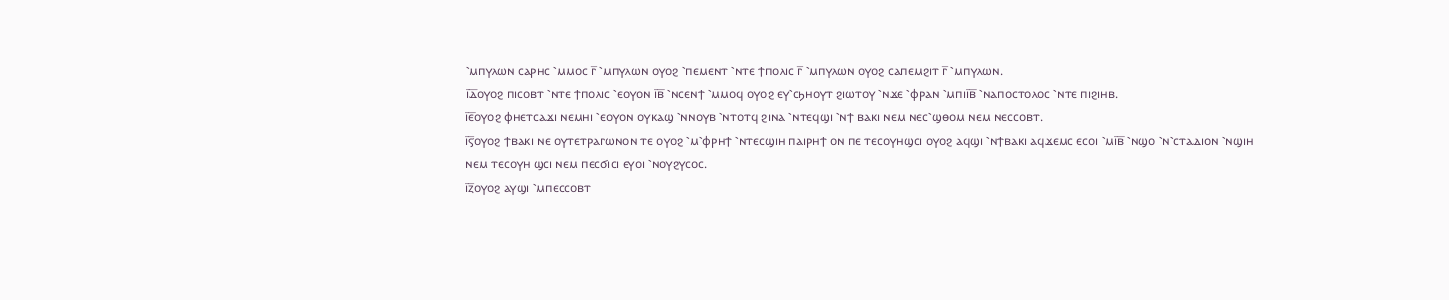⳿ⲙⲡⲩⲗⲱⲛ ⲥⲁⲣⲏⲥ ⳿ⲙⲙⲟⲥ ⲅ̅ ⳿ⲙⲡⲩⲗⲱⲛ ⲟⲩⲟϩ ⳿ⲡⲉⲙⲉⲛⲧ ⳿ⲛⲧⲉ ϯⲡⲟⲗⲓⲥ ⲅ̅ ⳿ⲙⲡⲩⲗⲱⲛ ⲟⲩⲟϩ ⲥⲁⲡⲉⲙϩⲓⲧ ⲅ̅ ⳿ⲙⲡⲩⲗⲱⲛ.
ⲓ̅ⲇ̅ⲟⲩⲟϩ ⲡⲓⲥⲟⲃⲧ ⳿ⲛⲧⲉ ϯⲡⲟⲗⲓⲥ ⳿ⲉⲟⲩⲟⲛ ⲓ̅ⲃ̅ ⳿ⲛⲥⲉⲛϯ ⳿ⲙⲙⲟϥ ⲟⲩⲟϩ ⲉⲩ⳿ⲥϧⲏⲟⲩⲧ ϩⲓⲱⲧⲟⲩ ⳿ⲛϫⲉ ⳿ⲫⲣⲁⲛ ⳿ⲙⲡⲓⲓ̅ⲃ̅ ⳿ⲛⲁⲡⲟⲥⲧⲟⲗⲟⲥ ⳿ⲛⲧⲉ ⲡⲓϩⲓⲏⲃ.
ⲓ̅ⲉ̅ⲟⲩⲟϩ ⲫⲏⲉⲧⲥⲁϫⲓ ⲛⲉⲙⲏⲓ ⳿ⲉⲟⲩⲟⲛ ⲟⲩⲕⲁϣ ⳿ⲛⲛⲟⲩⲃ ⳿ⲛⲧⲟⲧϥ ϩⲓⲛⲁ ⳿ⲛⲧⲉϥϣⲓ ⳿ⲛϯ ⲃⲁⲕⲓ ⲛⲉⲙ ⲛⲉⲥ⳿ϣⲑⲟⲙ ⲛⲉⲙ ⲛⲉⲥⲥⲟⲃⲧ.
ⲓ̅ⲋ̅ⲟⲩⲟϩ ϯⲃⲁⲕⲓ ⲛⲉ ⲟⲩⲧⲉⲧⲣⲁⲅⲱⲛⲟⲛ ⲧⲉ ⲟⲩⲟϩ ⳿ⲙ⳿ⲫⲣⲏϯ ⳿ⲛⲧⲉⲥϣⲓⲏ ⲡⲁⲓⲣⲏϯ ⲟⲛ ⲡⲉ ⲧⲉⲥⲟⲩⲏϣⲥⲓ ⲟⲩⲟϩ ⲁϥϣⲓ ⳿ⲛϯⲃⲁⲕⲓ ⲁϥϫⲉⲙⲥ ⲉⲥⲟⲓ ⳿ⲙⲓ̅ⲃ̅ ⳿ⲛϣⲟ ⳿ⲛ⳿ⲥⲧⲁⲇⲓⲟⲛ ⳿ⲛϣⲓⲏ ⲛⲉⲙ ⲧⲉⲥⲟⲩⲏ ϣⲥⲓ ⲛⲉⲙ ⲡⲉⲥϭⲓⲥⲓ ⲉⲩⲟⲓ ⳿ⲛⲟⲩϩⲩⲥⲟⲥ.
ⲓ̅ⲍ̅ⲟⲩⲟϩ ⲁⲩϣⲓ ⳿ⲙⲡⲉⲥⲥⲟⲃⲧ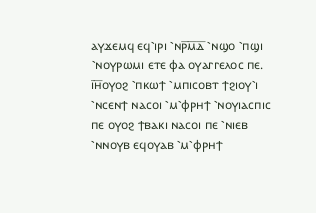ⲁⲩϫⲉⲙϥ ⲉϥ⳿ⲓⲣⲓ ⳿ⲛⲣ̅ⲙ̅ⲇ̅ ⳿ⲛϣⲟ ⳿ⲡϣⲓ ⳿ⲛⲟⲩⲣⲱⲙⲓ ⲉⲧⲉ ⲫⲁ ⲟⲩⲁⲅⲅⲉⲗⲟⲥ ⲡⲉ.
ⲓ̅ⲏ̅ⲟⲩⲟϩ ⳿ⲡⲕⲱϯ ⳿ⲙⲡⲓⲥⲟⲃⲧ ϯϩⲓⲟⲩ⳿ⲓ ⳿ⲛⲥⲉⲛϯ ⲛⲁⲥⲟⲓ ⳿ⲙ⳿ⲫⲣⲏϯ ⳿ⲛⲟⲩⲓⲁⲥⲡⲓⲥ ⲡⲉ ⲟⲩⲟϩ ϯⲃⲁⲕⲓ ⲛⲁⲥⲟⲓ ⲡⲉ ⳿ⲛⲓⲉⲃ ⳿ⲛⲛⲟⲩⲃ ⲉϥⲟⲩⲁⲃ ⳿ⲙ⳿ⲫⲣⲏϯ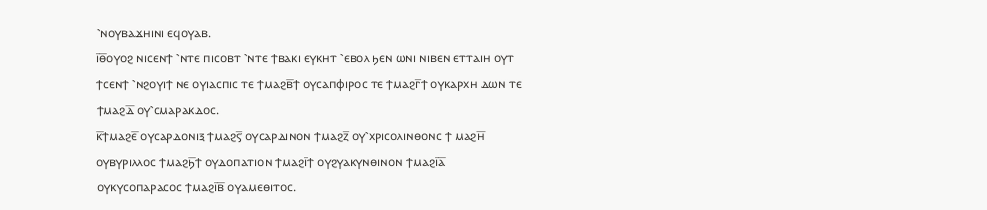⳿ⲛⲟⲩⲃⲁϫⲏⲓⲛⲓ ⲉϥⲟⲩⲁⲃ.
ⲓ̅ⲑ̅ⲟⲩⲟϩ ⲛⲓⲥⲉⲛϯ ⳿ⲛⲧⲉ ⲡⲓⲥⲟⲃⲧ ⳿ⲛⲧⲉ ϯⲃⲁⲕⲓ ⲉⲩⲕⲏⲧ ⳿ⲉⲃⲟⲗ ϧⲉⲛ ⲱⲛⲓ ⲛⲓⲃⲉⲛ ⲉⲧⲧⲁⲓⲏ ⲟⲩⲧ ϯⲥⲉⲛϯ ⳿ⲛϩⲟⲩⲓϯ ⲛⲉ ⲟⲩⲓⲁⲥⲡⲓⲥ ⲧⲉ ϯⲙⲁϩⲃ̅ϯ ⲟⲩⲥⲁⲡⲫⲓⲣⲟⲥ ⲧⲉ ϯⲙⲁϩⲅ̅ϯ ⲟⲩⲕⲁⲣⲭⲏ ⲇⲱⲛ ⲧⲉ ϯⲙⲁϩⲇ̅ ⲟⲩ⳿ⲥⲙⲁⲣⲁⲕⲇⲟⲥ.
ⲕ̅ϯⲙⲁϩⲉ̅ ⲟⲩⲥⲁⲣⲇⲟⲛⲓⲝ ϯⲙⲁϩⲋ̅ ⲟⲩⲥⲁⲣⲇⲓⲛⲟⲛ ϯⲙⲁϩⲍ̅ ⲟⲩ⳿ⲭⲣⲓⲥⲟⲗⲓⲛⲑⲟⲛⲥ ϯ ⲙⲁϩⲏ̅ ⲟⲩⲃⲩⲣⲓⲗⲗⲟⲥ ϯⲙⲁϩϧ̅ϯ ⲟⲩⲇⲟⲡⲁⲧⲓⲟⲛ ϯⲙⲁϩⲓ̅ϯ ⲟⲩϩⲩⲁⲕⲩⲛⲑⲓⲛⲟⲛ ϯⲙⲁϩⲓ̅ⲁ̅ ⲟⲩⲕⲩⲥⲟⲡⲁⲣⲁⲥⲟⲥ ϯⲙⲁϩⲓ̅ⲃ̅ ⲟⲩⲁⲙⲉⲑⲓⲧⲟⲥ.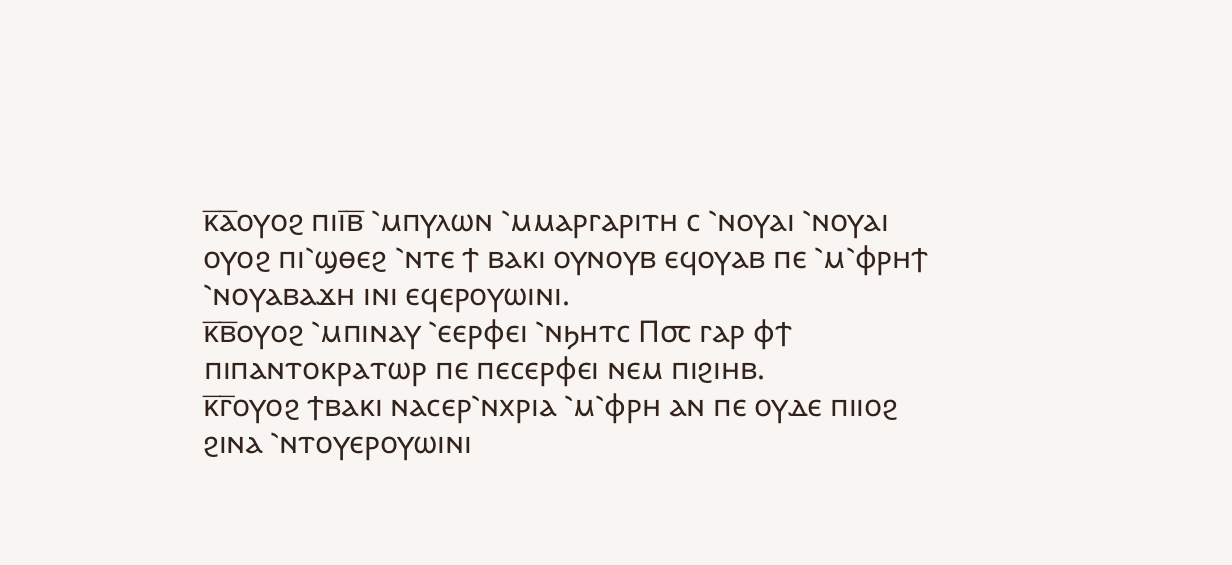ⲕ̅ⲁ̅ⲟⲩⲟϩ ⲡⲓⲓ̅ⲃ̅ ⳿ⲙⲡⲩⲗⲱⲛ ⳿ⲙⲙⲁⲣⲅⲁⲣⲓⲧⲏ ⲥ ⳿ⲛⲟⲩⲁⲓ ⳿ⲛⲟⲩⲁⲓ ⲟⲩⲟϩ ⲡⲓ⳿ϣⲑⲉϩ ⳿ⲛⲧⲉ ϯ ⲃⲁⲕⲓ ⲟⲩⲛⲟⲩⲃ ⲉϥⲟⲩⲁⲃ ⲡⲉ ⳿ⲙ⳿ⲫⲣⲏϯ ⳿ⲛⲟⲩⲁⲃⲁϫⲏ ⲓⲛⲓ ⲉϥⲉⲣⲟⲩⲱⲓⲛⲓ.
ⲕ̅ⲃ̅ⲟⲩⲟϩ ⳿ⲙⲡⲓⲛⲁⲩ ⳿ⲉⲉⲣⲫⲉⲓ ⳿ⲛϧⲏⲧⲥ Ⲡ⳪ ⲅⲁⲣ ⲫϯ ⲡⲓⲡⲁⲛⲧⲟⲕⲣⲁⲧⲱⲣ ⲡⲉ ⲡⲉⲥⲉⲣⲫⲉⲓ ⲛⲉⲙ ⲡⲓϩⲓⲏⲃ.
ⲕ̅ⲅ̅ⲟⲩⲟϩ ϯⲃⲁⲕⲓ ⲛⲁⲥⲉⲣ⳿ⲛⲭⲣⲓⲁ ⳿ⲙ⳿ⲫⲣⲏ ⲁⲛ ⲡⲉ ⲟⲩⲇⲉ ⲡⲓⲓⲟϩ ϩⲓⲛⲁ ⳿ⲛⲧⲟⲩⲉⲣⲟⲩⲱⲓⲛⲓ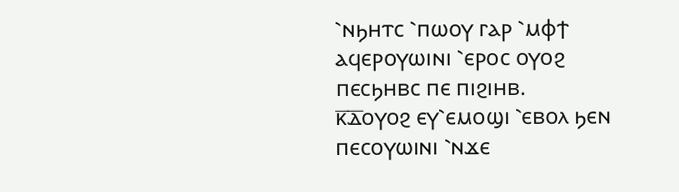⳿ⲛϧⲏⲧⲥ ⳿ⲡⲱⲟⲩ ⲅⲁⲣ ⳿ⲙⲫϯ ⲁϥⲉⲣⲟⲩⲱⲓⲛⲓ ⳿ⲉⲣⲟⲥ ⲟⲩⲟϩ ⲡⲉⲥϧⲏⲃⲥ ⲡⲉ ⲡⲓϩⲓⲏⲃ.
ⲕ̅ⲇ̅ⲟⲩⲟϩ ⲉⲩ⳿ⲉⲙⲟϣⲓ ⳿ⲉⲃⲟⲗ ϧⲉⲛ ⲡⲉⲥⲟⲩⲱⲓⲛⲓ ⳿ⲛϫⲉ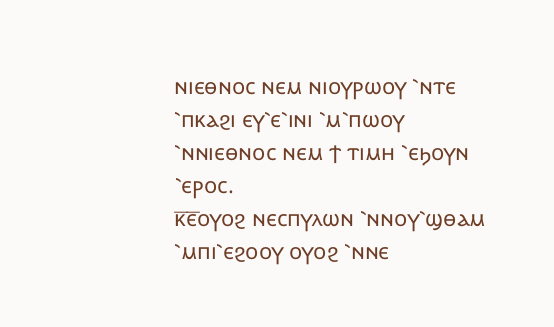ⲛⲓⲉⲑⲛⲟⲥ ⲛⲉⲙ ⲛⲓⲟⲩⲣⲱⲟⲩ ⳿ⲛⲧⲉ ⳿ⲡⲕⲁϩⲓ ⲉⲩ⳿ⲉ⳿ⲓⲛⲓ ⳿ⲙ⳿ⲡⲱⲟⲩ ⳿ⲛⲛⲓⲉⲑⲛⲟⲥ ⲛⲉⲙ ϯ ⲧⲓⲙⲏ ⳿ⲉϧⲟⲩⲛ ⳿ⲉⲣⲟⲥ.
ⲕ̅ⲉ̅ⲟⲩⲟϩ ⲛⲉⲥⲡⲩⲗⲱⲛ ⳿ⲛⲛⲟⲩ⳿ϣⲑⲁⲙ ⳿ⲙⲡⲓ⳿ⲉϩⲟⲟⲩ ⲟⲩⲟϩ ⳿ⲛⲛⲉ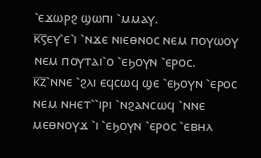⳿ⲉϫⲱⲣϩ ϣⲱⲡⲓ ⳿ⲙⲙⲁⲩ.
ⲕ̅ⲋ̅ⲉⲩ⳿ⲉ⳿ⲓ ⳿ⲛϫⲉ ⲛⲓⲉⲑⲛⲟⲥ ⲛⲉⲙ ⲡⲟⲩⲱⲟⲩ ⲛⲉⲙ ⲡⲟⲩⲧⲁⲓ⳿ⲟ ⳿ⲉϧⲟⲩⲛ ⳿ⲉⲣⲟⲥ.
ⲕ̅ⲍ̅⳿ⲛⲛⲉ ⳿ϩⲗⲓ ⲉϥⲥⲱϥ ϣⲉ ⳿ⲉϧⲟⲩⲛ ⳿ⲉⲣⲟⲥ ⲛⲉⲙ ⲛⲏⲉⲧ⳿⳿ⲓⲣⲓ ⳿ⲛϩⲁⲛⲥⲱϥ ⳿ⲛⲛⲉ ⲙⲉⲑⲛⲟⲩϫ ⳿ⲓ ⳿ⲉϧⲟⲩⲛ ⳿ⲉⲣⲟⲥ ⳿ⲉⲃⲏⲗ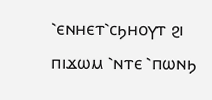⳿ⲉⲛⲏⲉⲧ⳿ⲥϧⲏⲟⲩⲧ ϩⲓ ⲡⲓϫⲱⲙ ⳿ⲛⲧⲉ ⳿ⲡⲱⲛϧ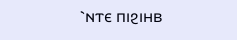⳿ⲛⲧⲉ ⲡⲓϩⲓⲏⲃ